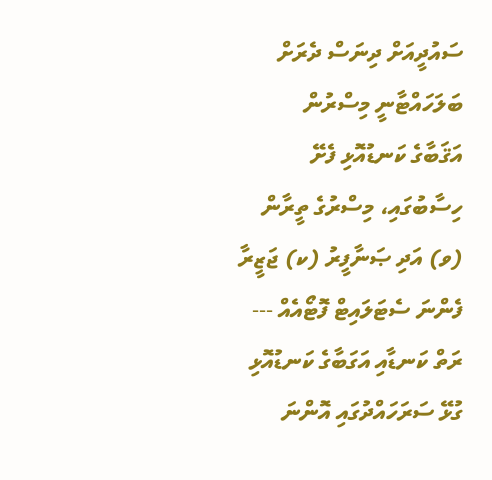ސައުދީއަށް ދިނަސް ދެރަށް ބަލަހައްޓާނީ މިސްރުން
އަޤަބާގެ ކަނޑުއޮޅި ފެށޭ ހިސާބުގައި، މިސްރުގެ ތީރާން (ވ) އަދި ޞަނާފީރު (ކ) ޖަޒީރާ ފެންނަ ސެޓަލައިޓް ފޮޓޯއެއް ---
ރަތް ކަނޑާއި އަގަބާގެ ކަނޑުއޮޅި ގުޅޭ ސަރަހައްދުގައި އޮންނަ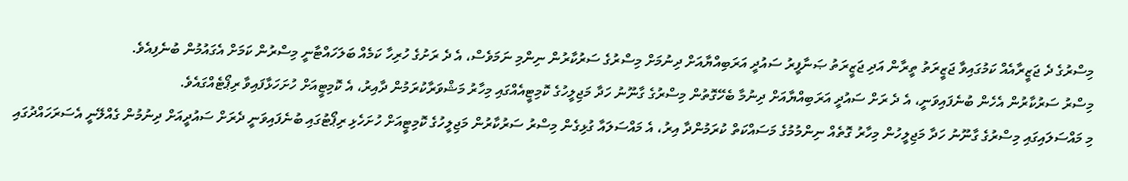މިސްރުގެ ދެ ޖަޒީރާއެއް ކަމުގައިވާ ޖަޒީރަތު ތީރާން އަދި ޖަޒީރަތު ޞަނާފީރު ސައުދީ އަރަބިއްޔާއަށް ދިނުމަށް މިސްރުގެ ސަރުކާރުން ނިންމި ނަމަވެސް، އެ ދެ ރަށުގެ ހުރިހާ ކަމެއް ބަލަހައްޓާނީ މިސްރުން ކަމަށް އެގައުމުން ބުނެފިއެވެ.
މިސްރު ސަރުކާރުން އެހެން ބުނެފައިވަނީ، އެ ދެ ރަށް ސައުދީ އަރަބިއްޔާއަށް ދިނުމާ ބެހޭގޮތުން މިސްރުގެ ގާނޫނު ހަދާ މަޖިލީހުގެ ކޮމިޓީއެއްގައި މިހާރު މަޝްވަރާކުރަމުން ދާއިރު، އެ ކޮމިޓީއަށް ހުށަހަޅާފައިވާ ރިޕޯޓެއްގައެވެ.
މި މައްސަލައިގައި މިސްރުގެ ގާނޫނު ހަދާ މަޖިލީހުން މިހާރު ގޮތެއް ނިންމުމުގެ މަސައްކަތް ކުރަމުންދާ އިރު، އެ މައްސަލައާ ގުޅިގެން މިސްރު ސަރުކާރުން މަޖިލީހުގެ ކޮމިޓީއަށް ހުށަހެޅި ރިޕޯޓުގައި ބުނެފައިވަނީ ދެރަށް ސައުދީއަށް ދިނުމުން ގެއްލޭނީ އެސަރަހައްދުގައި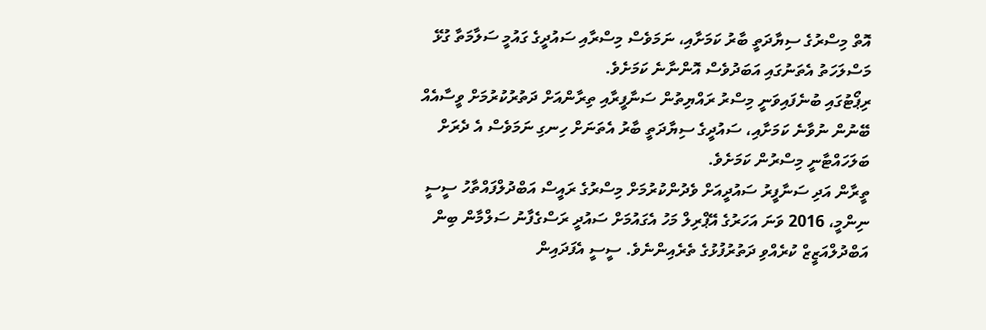އޮތް މިސްރުގެ ސިޔާދަތީ ބާރު ކަމަށާއި، ނަމަވެސް މިސްރާއި ސައުދީގެ ގައުމީ ސަލާމަތާ ގުޅޭ މަސްލަހަތު އެތަނުގައި އަބަދުވެސް އޮންނާނެ ކަމަށެވެ.
ރިޕޯޓުގައި ބުނެފައިވަނީ މިސްރު ރައްޔިތުން ސަނާފީރާއި ތިރާންއަށް ދަތުރުކުރުމަށް ވީސާއެއް ބޭނުން ނުވާނެ ކަމަށާއި، ސައުދީގެ ސިޔާދަތީ ބާރު އެތަނަށް ހިނގި ނަމަވެސް އެ ދެރަށް ބަލަހައްޓާނީ މިސްރުން ކަމަށެވެ.
ތީރާން އަދި ސަނާފީރު ސައުދީއަށް ވެދުންކުރުމަށް މިސްރުގެ ރައީސް އަބްދުލްފައްތާހު ސީސީ ނިންމީ، 2016 ވަނަ އަހަރުގެ އޭޕްރިލް މަހު އެގައުމަށް ސައުދީ ރަސްގެފާނު ސަލްމާން ބިން އަބްދުލްއަޒީޒް ކުރެއްވި ދަތުރުފުޅުގެ ތެރެއިންނެވެ. ސީސީ އެފަދައިން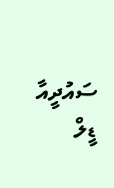ސައުދީއާ ޑީލް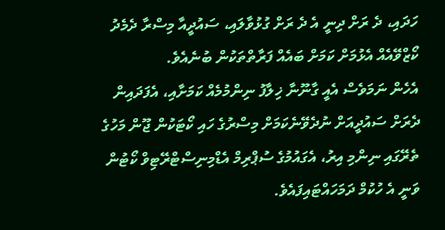ހަދައި، ދެ ރަށް ދިނީ އެ ދެ ރަށް ގުޅުވާލައި، ސައުދީއާ މިސްރާ ދެމެދު ކޯޒްވޭއެއް އެޅުމަށް ކަމަށް ބައެއް ފަރާތްތަކުން ބުނެއެވެ.
އެހެން ނަމަވެސް އެއީ ގާނޫނާ ޚިލާފު ނިންމުމެއް ކަމަށާއި، އެފަދައިން ދެރަށް ސައުދީއަށް ނުދެވޭނެކަމަށް މިސްރުގެ ހައި ކޯޓަކުން ޖޫން މަހުގެ ތެރޭގައި ނިންމި އިރު، އެގައުމުގެ ސުޕްރިމް އެޑްމިނިސްޓްރޭޓިވް ކޯޓުން ވަނީ އެ ހުކުމް ދަމަހައްޓައިފައެވެ.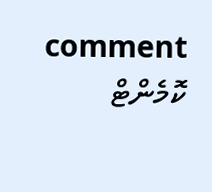comment ކޮމެންޓް